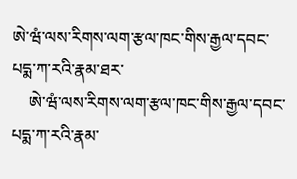ཨེ་ཝཾ་ལས་རིགས་ལག་རྩལ་ཁང་གིས་རྒྱལ་དབང་པདྨ་ཀ་རའི་རྣམ་ཐར་
    ཨེ་ཝཾ་ལས་རིགས་ལག་རྩལ་ཁང་གིས་རྒྱལ་དབང་པདྨ་ཀ་རའི་རྣམ་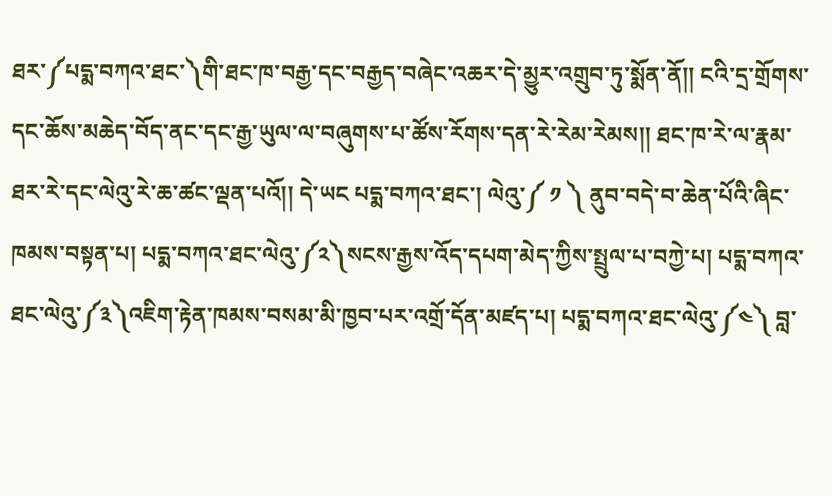ཐར་༼པདྨ་བཀའ་ཐང་༽གི་ཐང་ཁ་བརྒྱ་དང་བརྒྱད་བཞེང་འཆར་དེ་མྱུར་འགྲུབ་ཏུ་སྨོན་ནོ།། ངའི་དྲ་གྲོགས་དང་ཆོས་མཆེད་བོད་ནང་དང་རྒྱ་ཡུལ་ལ་བཞུགས་པ་ཚོས་རོགས་དན་རེ་རེམ་རེམས།། ཐང་ཁ་རེ་ལ་རྣམ་ཐར་རེ་དང་ལེའུ་རེ་ཆ་ཚང་ལྡན་པའོ།། དེ་ཡང པདྨ་བཀའ་ཐང་། ལེའུ་༼ ༡ ༽ ནུབ་བདེ་བ་ཆེན་པོའི་ཞིང་ཁམས་བསྟན་པ། པདྨ་བཀའ་ཐང་ལེའུ་༼༢༽སངས་རྒྱས་འོད་དཔག་མེད་ཀྱིས་སྤྲུལ་པ་བཀྱེ་པ། པདྨ་བཀའ་ཐང་ལེའུ་༼༣༽འཇིག་རྟེན་ཁམས་བསམ་མི་ཁྱབ་པར་འགྲོ་དོན་མཛད་པ། པདྨ་བཀའ་ཐང་ལེའུ་༼༤༽ བླ་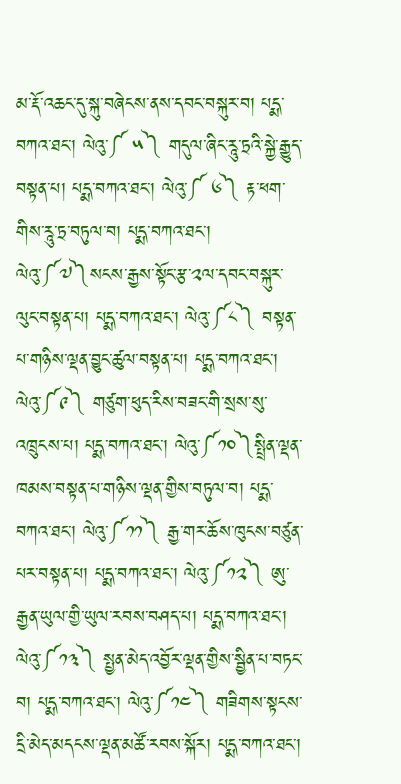མ་རྡོ་འཆང་དུ་སྐུ་བཞེངས་ནས་དབང་བསྐུར་བ། པདྨ་བཀའ་ཐང་། ལེའུ་༼ ༥༽ གདུལ་ཞིང་རཱུ་ཏྲའི་སྐྱེ་རྒྱུད་བསྟན་པ། པདྨ་བཀའ་ཐང་། ལེའུ་༼ ༦༽ རྟ་ཕག་གིས་རཱུ་ཏྲ་བཏུལ་བ། པདྨ་བཀའ་ཐང་། ལེའུ་༼༧༽སངས་རྒྱས་སྟོང་རྩ་༢ལ་དབང་བསྐུར་ལུང་བསྟན་པ། པདྨ་བཀའ་ཐང་། ལེའུ་༼༨༽ བསྟན་པ་གཉིས་ལྡན་བྱུང་ཚུལ་བསྟན་པ། པདྨ་བཀའ་ཐང་། ལེའུ་༼༩༽ གཙུག་ཕུད་རིས་བཟང་གི་སྲས་སུ་འཁྲུངས་པ། པདྨ་བཀའ་ཐང་། ལེའུ་༼༡༠༽སྤྲིན་ལྡན་ཁམས་བསྟན་པ་གཉིས་ལྡན་གྱིས་བཏུལ་བ། པདྨ་བཀའ་ཐང་། ལེའུ་༼༡༡༽ རྒྱ་གར་ཆོས་ཁུངས་བཙུན་པར་བསྟན་པ། པདྨ་བཀའ་ཐང་། ལེའུ་༼༡༢༽ ཨུ་རྒྱན་ཡུལ་གྱི་ཡུལ་རབས་བཤད་པ། པདྨ་བཀའ་ཐང་། ལེའུ་༼༡༣༽ སྤྱན་མེད་འབྱོར་ལྡན་གྱིས་སྦྱིན་པ་བཏང་བ། པདྨ་བཀའ་ཐང་། ལེའུ་༼༡༤༽ གཟིགས་སྟངས་དྲི་མེད་མདངས་ལྡན་མཚོ་རབས་སྐོར། པདྨ་བཀའ་ཐང་།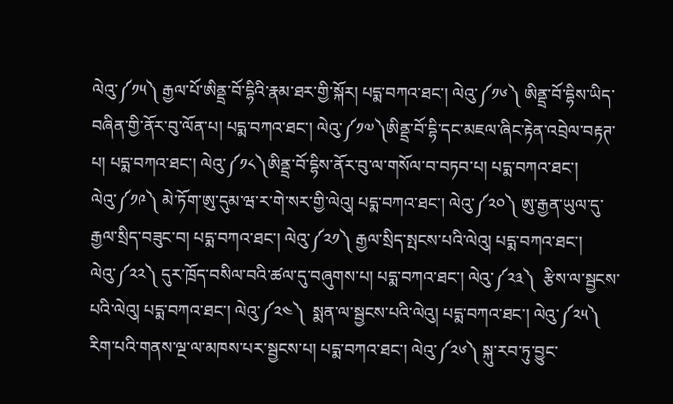ལེའུ་༼༡༥༽ རྒྱལ་པོ་ཨིནྡྲ་བོ་དྷིའི་རྣམ་ཐར་གྱི་སྐོར། པདྨ་བཀའ་ཐང་། ལེའུ་༼༡༦༽ ཨིནྡྲ་བོ་དྷིས་ཡིད་བཞིན་གྱི་ནོར་བུ་ལོན་པ། པདྨ་བཀའ་ཐང་། ལེའུ་༼༡༧༽ཨིནྡྲ་བོ་དྷི་དང་མཇལ་ཞིང་རྟེན་འབྲེལ་བརྟཊ་པ། པདྨ་བཀའ་ཐང་། ལེའུ་༼༡༨༽ཨིནྡྲ་བོ་དྷིས་ནོར་བུ་ལ་གསོལ་བ་བཏབ་པ། པདྨ་བཀའ་ཐང་། ལེའུ་༼༡༩༽ མེ་ཏོག་ཨུ་དུམ་ཝ་ར་གེ་སར་གྱི་ལེའུ། པདྨ་བཀའ་ཐང་། ལེའུ་༼༢༠༽ ཨུ་རྒྱན་ཡུལ་དུ་རྒྱལ་སྲིད་བཟུང་བ། པདྨ་བཀའ་ཐང་། ལེའུ་༼༢༡༽ རྒྱལ་སྲིད་སྤངས་པའི་ལེའུ། པདྨ་བཀའ་ཐང་། ལེའུ་༼༢༢༽ དུར་ཁྲོད་བསིལ་བའི་ཚལ་དུ་བཞུགས་པ། པདྨ་བཀའ་ཐང་། ལེའུ་༼༢༣༽  རྩིས་ལ་སྦྱངས་པའི་ལེའུ། པདྨ་བཀའ་ཐང་། ལེའུ་༼༢༤༽  སྨན་ལ་སྦྱངས་པའི་ལེའུ། པདྨ་བཀའ་ཐང་། ལེའུ་༼༢༥༽ རིག་པའི་གནས་ལྔ་ལ་མཁས་པར་སྦྱངས་པ། པདྨ་བཀའ་ཐང་། ལེའུ་༼༢༦༽ སྐུ་རབ་ཏུ་བྱུང་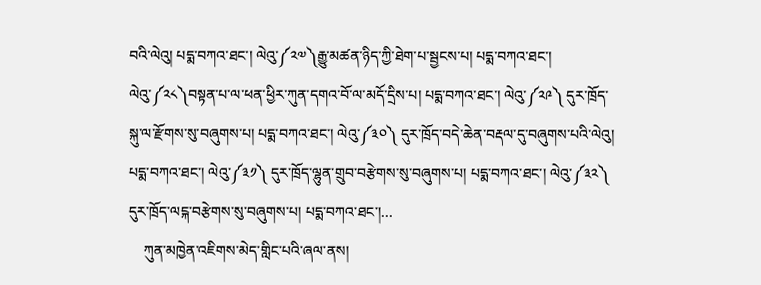བའི་ལེའུ། པདྨ་བཀའ་ཐང་། ལེའུ་༼༢༧༽རྒྱུ་མཚན་ཉིད་ཀྱི་ཐེག་པ་སྦྱངས་པ། པདྨ་བཀའ་ཐང་། ལེའུ་༼༢༨༽བསྟན་པ་ལ་ཕན་ཕྱིར་ཀུན་དགའ་བོ་ལ་མདོ་དྲིས་པ། པདྨ་བཀའ་ཐང་། ལེའུ་༼༢༩༽ དུར་ཁྲོད་སྐུ་ལ་རྫོགས་སུ་བཞུགས་པ། པདྨ་བཀའ་ཐང་། ལེའུ་༼༣༠༽ དུར་ཁྲོད་བདེ་ཆེན་བརྡལ་དུ་བཞུགས་པའི་ལེའུ། པདྨ་བཀའ་ཐང་། ལེའུ་༼༣༡༽ དུར་ཁྲོད་ལྷུན་གྲུབ་བརྩེགས་སུ་བཞུགས་པ། པདྨ་བཀའ་ཐང་། ལེའུ་༼༣༢༽ དུར་ཁྲོད་ལངྐ་བརྩེགས་སུ་བཞུགས་པ། པདྨ་བཀའ་ཐང་།…
    ཀུན་མཁྱེན་འཇིགས་མེད་གླིང་པའི་ཞལ་ནས།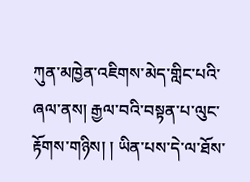ཀུན་མཁྱེན་འཇིགས་མེད་གླིང་པའི་ཞལ་ནས། རྒྱལ་བའི་བསྟན་པ་ལུང་རྟོགས་གཉིས། ། ཡིན་པས་དེ་ལ་ཐོས་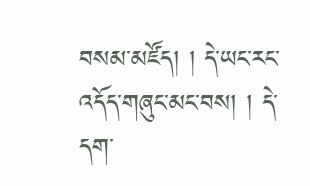བསམ་མཛོད། ། དེ་ཡང་རང་འདོད་གཞུང་མང་བས། ། དེ་དག་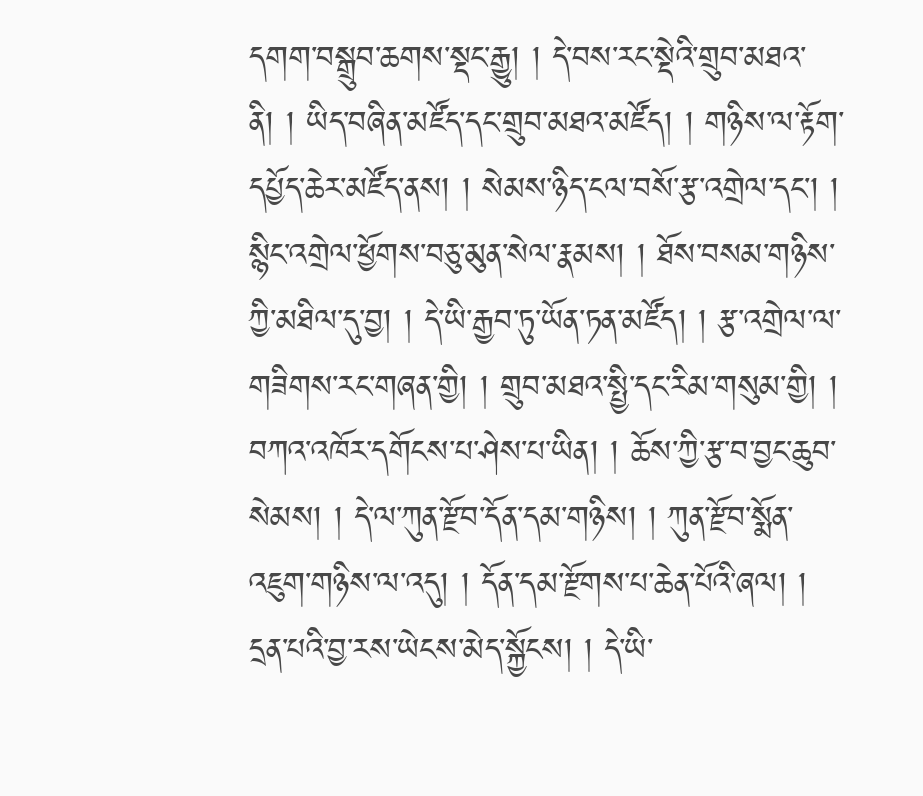དགག་བསྒྲུབ་ཆགས་སྡང་རྒྱུ། ། དེ་བས་རང་སྡེའི་གྲུབ་མཐའ་ནི། ། ཡིད་བཞིན་མཛོད་དང་གྲུབ་མཐའ་མཛོད། ། གཉིས་ལ་རྟོག་དཔྱོད་ཆེར་མཛོད་ནས། ། སེམས་ཉིད་ངལ་བསོ་རྩ་འགྲེལ་དང་། ། སྙིང་འགྲེལ་ཕྱོགས་བཅུ་མུན་སེལ་རྣམས། ། ཐོས་བསམ་གཉིས་ཀྱི་མཐིལ་དུ་བྱ། ། དེ་ཡི་རྒྱབ་ཏུ་ཡོན་ཏན་མཛོད། ། རྩ་འགྲེལ་ལ་གཟིགས་རང་གཞན་གྱི། ། གྲུབ་མཐའ་སྤྱི་དང་རིམ་གསུམ་གྱི། ། བཀའ་འཁོར་དགོངས་པ་ཤེས་པ་ཡིན། ། ཆོས་ཀྱི་རྩ་བ་བྱང་ཆུབ་སེམས། ། དེ་ལ་ཀུན་རྫོབ་དོན་དམ་གཉིས། ། ཀུན་རྫོབ་སྨོན་འཇུག་གཉིས་ལ་འདུ། ། དོན་དམ་རྫོགས་པ་ཆེན་པོའི་ཞལ། ། དྲན་པའི་བྱ་རས་ཡེངས་མེད་སྐྱོངས། ། དེ་ཡི་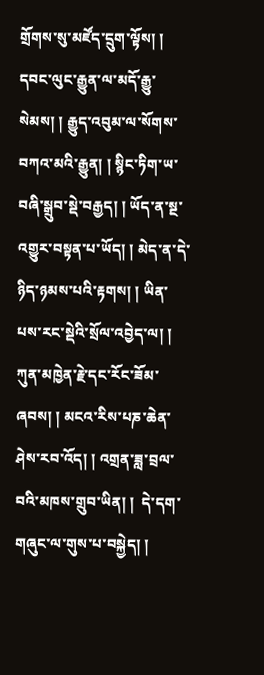གྲོགས་སུ་མཛོད་དྲུག་ལྟོས། ། དབང་ལུང་རྒྱུན་ལ་མདོ་རྒྱུ་སེམས། ། རྒྱུད་འབུམ་ལ་སོགས་བཀའ་མའི་རྒྱུན། ། སྙིང་ཏིག་ཡ་བཞི་སྒྲུབ་སྡེ་བརྒྱད། ། ཡོད་ན་སྔ་འགྱུར་བསྟན་པ་ཡོད། ། མེད་ན་དེ་ཉིད་ཉམས་པའི་རྟགས། ། ཡིན་པས་རང་སྡེའི་སྲོལ་འབྱེད་ལ། ། ཀུན་མཁྱེན་རྗེ་དང་རོང་ཟོམ་ཞབས། ། མངའ་རིས་པཎ་ཆེན་ཤེས་རབ་འོད། ། འགྲན་ཟླ་བྲལ་བའི་མཁས་གྲུབ་ཡིན། །  དེ་དག་གཞུང་ལ་གུས་པ་བསྐྱེད། །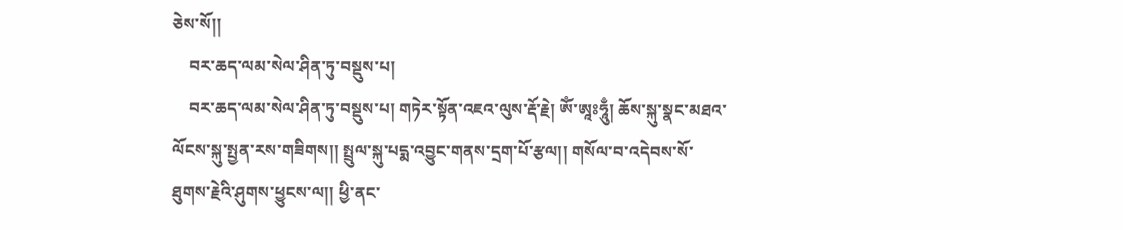ཅེས་སོ།།
    བར་ཆད་ལམ་སེལ་ཤིན་ཏུ་བསྡུས་པ།
    བར་ཆད་ལམ་སེལ་ཤིན་ཏུ་བསྡུས་པ། གཏེར་སྟོན་འཇའ་ལུས་རྡོ་རྗེ། ཨོཾ་ཨཱཿཧཱུྃ། ཆོས་སྐུ་སྣང་མཐའ་ལོངས་སྐུ་སྤྱན་རས་གཟིགས།། སྤྲུལ་སྐུ་པདྨ་འབྱུང་གནས་དྲག་པོ་རྩལ།། གསོལ་བ་འདེབས་སོ་ཐུགས་རྗེའི་ཤུགས་ཕྱུངས་ལ།། ཕྱི་ནང་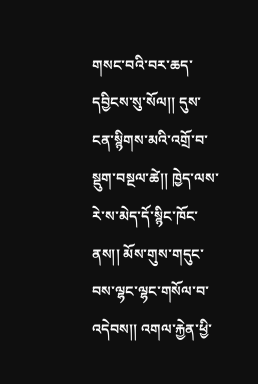གསང་བའི་བར་ཆད་དབྱིངས་སུ་སོལ།། དུས་ངན་སྙིགས་མའི་འགྲོ་བ་སྡུག་བསྔལ་ཚེ།། ཁྱེད་ལས་རེ་ས་མེད་དོ་སྙིང་ཁོང་ནས།། མོས་གུས་གདུང་བས་ལྷང་ལྷང་གསོལ་བ་འདེབས།། འགལ་རྐྱེན་ཕྱི་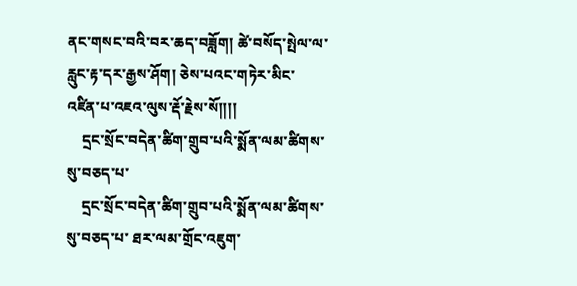ནང་གསང་བའི་བར་ཆད་བཟློག། ཚེ་བསོད་སྤེལ་ལ་རླུང་རྟ་དར་རྒྱས་ཤོག། ཅེས་པའང་གཏེར་མིང་འཛིན་པ་འཇའ་ལུས་རྡོ་རྗེས་སོ།།།།
    དྲང་སྲོང་བདེན་ཚིག་གྲུབ་པའི་སྨོན་ལམ་ཚིགས་སུ་བཅད་པ་
    དྲང་སྲོང་བདེན་ཚིག་གྲུབ་པའི་སྨོན་ལམ་ཚིགས་སུ་བཅད་པ་ ཐར་ལམ་གྲོང་འཇུག་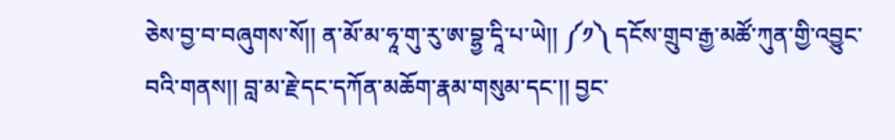ཅེས་བྱ་བ་བཞུགས་སོ།། ན་མོ་མ་ཧཱ་གུ་རུ་ཨ་བྷྱ་དཱི་པ་ཡེ།། ༼༡༽ དངོས་གྲུབ་རྒྱ་མཚོ་ཀུན་གྱི་འབྱུང་བའི་གནས།། བླ་མ་རྗེ་དང་དཀོན་མཆོག་རྣམ་གསུམ་དང་།། བྱང་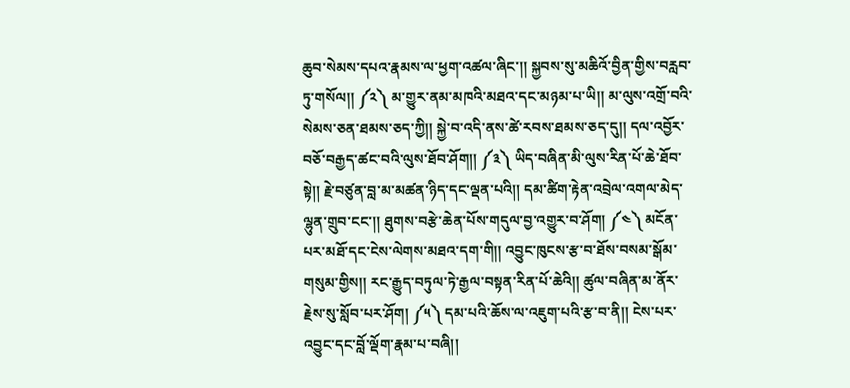ཆུབ་སེམས་དཔའ་རྣམས་ལ་ཕྱག་འཚལ་ཞིང་།། སྐྱབས་སུ་མཆིའོ་བྱིན་གྱིས་བརླབ་ཏུ་གསོལ།། ༼༢༽ མ་གྱུར་ནམ་མཁའི་མཐའ་དང་མཉམ་པ་ཡི།། མ་ལུས་འགྲོ་བའི་སེམས་ཅན་ཐམས་ཅད་ཀྱི།། སྐྱེ་བ་འདི་ནས་ཚེ་རབས་ཐམས་ཅད་དུ།། དལ་འབྱོར་བཅོ་བརྒྱད་ཚང་བའི་ལུས་ཐོབ་ཤོག།། ༼༣༽ ཡིད་བཞིན་མི་ལུས་རིན་པོ་ཆེ་ཐོབ་སྟེ།། རྗེ་བཙུན་བླ་མ་མཚན་ཉིད་དང་ལྡན་པའི།། དམ་ཚིག་རྟེན་འབྲེལ་འགལ་མེད་ལྷུན་གྲུབ་ངང་།། ཐུགས་བརྩེ་ཆེན་པོས་གདུལ་བྱ་འགྱུར་བ་ཤོག། ༼༤༽ མངོན་པར་མཐོ་དང་ངེས་ལེགས་མཐའ་དག་གི།། འབྱུང་ཁུངས་རྩ་བ་ཐོས་བསམ་སྒོམ་གསུམ་གྱིས།། རང་རྒྱུད་བཏུལ་ཏེ་རྒྱལ་བསྟན་རིན་པོ་ཆེའི།། ཚུལ་བཞིན་མ་ནོར་རྗེས་སུ་སློབ་པར་ཤོག། ༼༥༽ དམ་པའི་ཆོས་ལ་འཇུག་པའི་རྩ་བ་ནི།། ངེས་པར་འབྱུང་དང་བློ་ལྡོག་རྣམ་པ་བཞི།།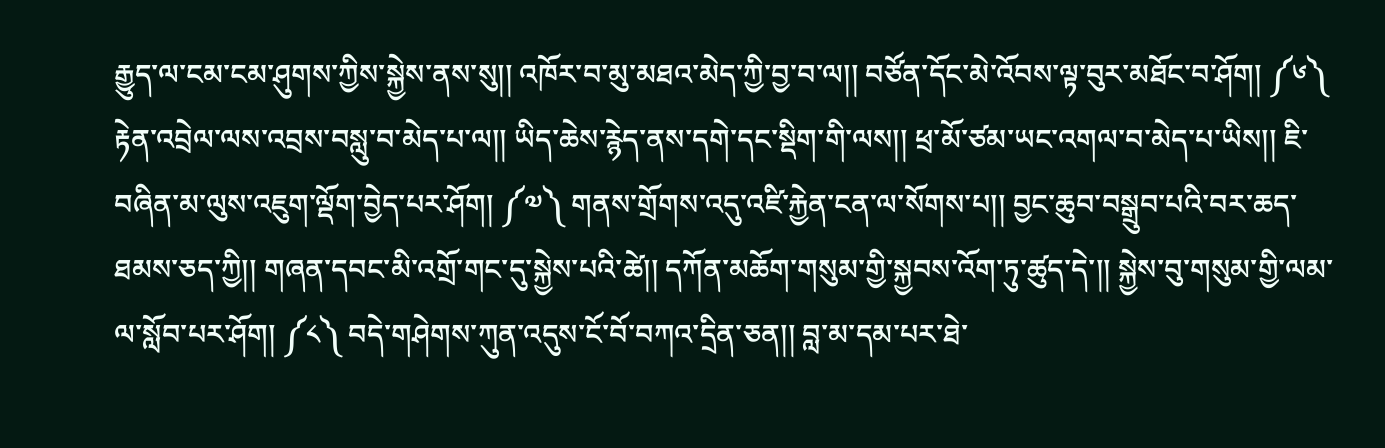རྒྱུད་ལ་ངམ་ངམ་ཤུགས་ཀྱིས་སྐྱེས་ནས་སུ།། འཁོར་བ་མུ་མཐའ་མེད་ཀྱི་བྱ་བ་ལ།། བཙོན་དོང་མེ་འོབས་ལྟ་བུར་མཐོང་བ་ཤོག། ༼༦༽ རྟེན་འབྲེལ་ལས་འབྲས་བསླུ་བ་མེད་པ་ལ།། ཡིད་ཆེས་རྙེད་ནས་དགེ་དང་སྡིག་གི་ལས།། ཕྲ་མོ་ཙམ་ཡང་འགལ་བ་མེད་པ་ཡིས།། ཇི་བཞིན་མ་ལུས་འཇུག་ལྡོག་བྱེད་པར་ཤོག། ༼༧༽ གནས་གྲོགས་འདུ་འཛི་རྐྱེན་ངན་ལ་སོགས་པ།། བྱང་ཆུབ་བསྒྲུབ་པའི་བར་ཆད་ཐམས་ཅད་ཀྱི།། གཞན་དབང་མི་འགྲོ་གང་དུ་སྐྱེས་པའི་ཚེ།། དཀོན་མཆོག་གསུམ་གྱི་སྐྱབས་འོག་ཏུ་ཚུད་དེ་།། སྐྱེས་བུ་གསུམ་གྱི་ལམ་ལ་སློབ་པར་ཤོག། ༼༨༽ བདེ་གཤེགས་ཀུན་འདུས་ངོ་བོ་བཀའ་དྲིན་ཅན།། བླ་མ་དམ་པར་ཐེ་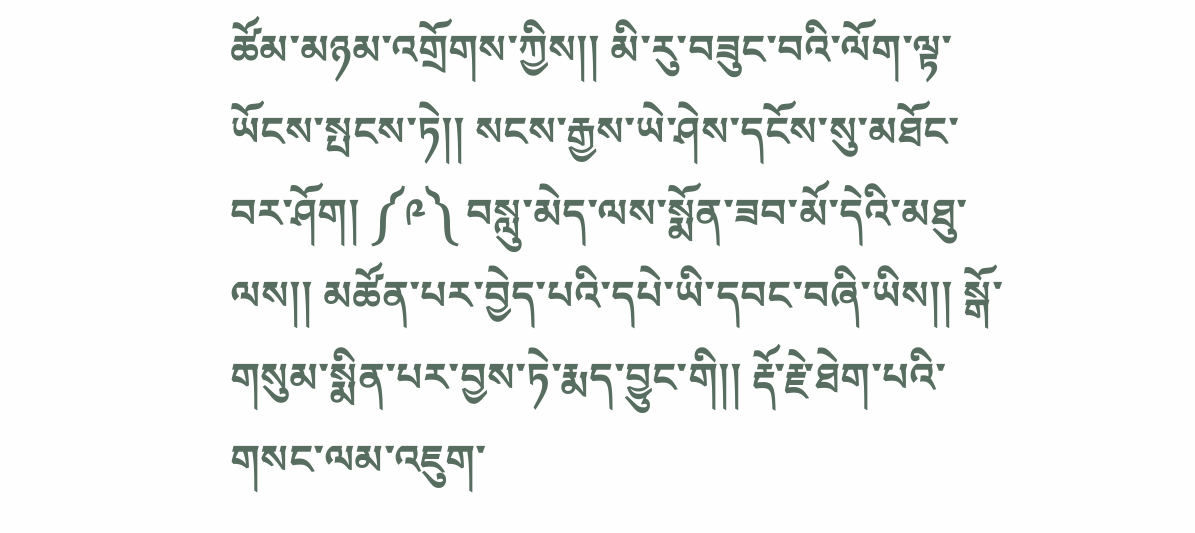ཚོམ་མཉམ་འགྲོགས་ཀྱིས།། མི་རུ་བཟུང་བའི་ལོག་ལྟ་ཡོངས་སྤངས་ཏེ།། སངས་རྒྱས་ཡེ་ཤེས་དངོས་སུ་མཐོང་བར་ཤོག། ༼༩༽ བསླུ་མེད་ལས་སྨོན་ཟབ་མོ་དེའི་མཐུ་ལས།། མཚོན་པར་བྱེད་པའི་དཔེ་ཡི་དབང་བཞི་ཡིས།། སྒོ་གསུམ་སྨིན་པར་བྱས་ཏེ་རྨད་བྱུང་གི།། རྡོ་རྗེ་ཐེག་པའི་གསང་ལམ་འཇུག་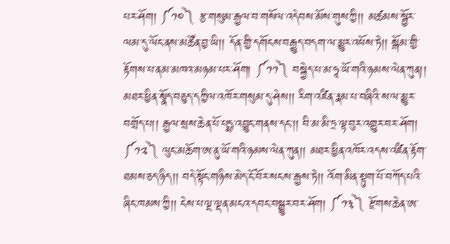པར་ཤོག། ༼༡༠༽ རྩ་གསུམ་རྒྱལ་བ་གསོལ་འདེབས་མོས་གུས་ཀྱི།། མཚམས་སྦྱོར་ལམ་དུ་ལོང་ནས་མཚོན་བྱ་ཡི།། དོན་གྱི་དགོངས་བརྒྱུད་བདག་ལ་མྱུར་འཕོས་ཏེ།། སྒོམ་གྱི་རྟོགས་པ་ནམ་མཁའ་མཉམ་པར་ཤོག། ༼༡༡༽ བསྐྱེད་པ་མ་ཧཱ་ཡོ་གའི་ཉམས་ལེན་ཀུན།། མཐར་ཕྱིན་སྣོད་བཅུད་དཀྱིལ་འཁོར་གསུམ་དུ་ཤེས།། རིག་འཛིན་རྣམ་པ་བཞིའི་ས་ལ་མྱུར་བགྲོད་པ།། རྒྱལ་སྲས་ཆེན་པོ་པདྨ་འབྱུང་གནས་དང་།། བི་མ་མི་ཏྲ་ལྟ་བུར་འགྱུར་བར་ཤོག། ༼༡༢༽ ལུང་མཆོག་ཨ་ནུ་ཡོ་གའི་ཉམས་ལེན་ཀུན།། མཐར་ཕྱིན་འཁོར་འདས་འཛིན་རྟོག་ཐམས་ཅད་ཉིད།། བདེ་སྟོང་གཉིས་མེད་ངོ་བོར་སངས་རྒྱས་ཏེ།། འོག་མིན་སྟུག་པོ་བཀོད་པའི་ཞིང་ཁམས་ཀྱི།། ངེས་པ་ལྔ་ལྡན་མངའ་དབང་བསྒྱུར་བར་ཤོག། ༼༡༣༽ རྫོགས་ཆེན་ཨ་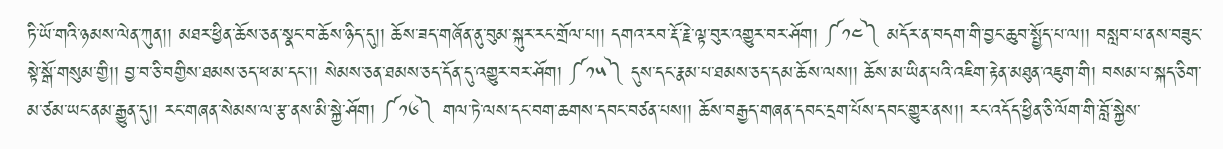ཏི་ཡོ་གའི་ཉམས་ལེན་ཀུན།། མཐར་ཕྱིན་ཆོས་ཅན་སྣང་བ་ཆོས་ཉིད་དུ།། ཆོས་ཟད་གཞོན་ནུ་བུམ་སྐུར་རང་གྲོལ་པ།། དགའ་རབ་རྡོ་རྗེ་ལྟ་བུར་འགྱུར་བར་ཤོག། ༼༡༤༽ མདོར་ན་བདག་གི་བྱང་ཆུབ་སྤྱོད་པ་ལ།། བསླབ་པ་ནས་བཟུང་སྟེ་སྒོ་གསུམ་གྱི།། བྱ་བ་ཅི་བགྱིས་ཐམས་ཅད་ཕ་མ་དང་།། སེམས་ཅན་ཐམས་ཅད་དོན་དུ་འགྱུར་བར་ཤོག། ༼༡༥༽ དུས་དང་རྣམ་པ་ཐམས་ཅད་དམ་ཆོས་ལས།། ཆོས་མ་ཡིན་པའི་འཇིག་རྟེན་མཐུན་འཇུག་གི། བསམ་པ་སྐད་ཅིག་མ་ཙམ་ཡང་ནམ་རྒྱུན་དུ།། རང་གཞན་སེམས་ལ་རྩ་ནས་མི་སྐྱེ་ཤོག། ༼༡༦༽ གལ་ཏེ་ལས་དང་བག་ཆགས་དབང་བཙན་པས།། ཆོས་བརྒྱད་གཞན་དབང་དྲག་པོས་དབང་གྱུར་ནས།། རང་འདོད་ཕྱིན་ཅི་ལོག་གི་བློ་སྐྱེས་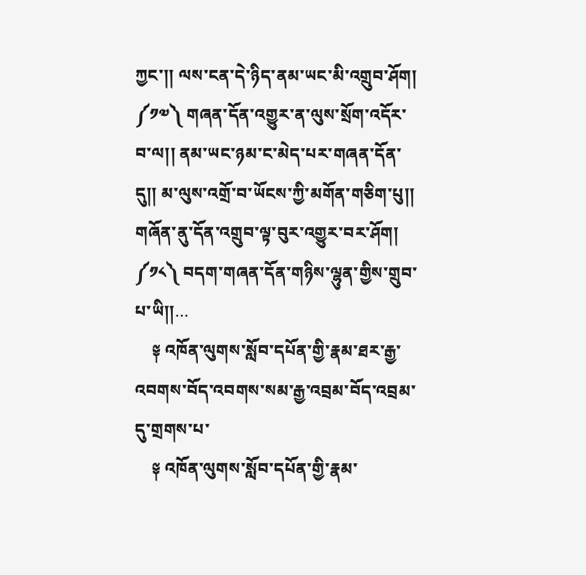ཀྱང་།། ལས་ངན་དེ་ཉིད་ནམ་ཡང་མི་འགྲུབ་ཤོག། ༼༡༧༽ གཞན་དོན་འགྱུར་ན་ལུས་སྲོག་འདོར་བ་ལ།། ནམ་ཡང་ཉམ་ང་མེད་པར་གཞན་དོན་དུ།། མ་ལུས་འགྲོ་བ་ཡོངས་ཀྱི་མགོན་གཅིག་པུ།། གཞོན་ནུ་དོན་འགྲུབ་ལྟ་བུར་འགྱུར་བར་ཤོག། ༼༡༨༽ བདག་གཞན་དོན་གཉིས་ལྷུན་གྱིས་གྲུབ་པ་ཡི།།…
    ༈ འཁོན་ལུགས་སློབ་དཔོན་གྱི་རྣམ་ཐར་རྒྱ་འབགས་བོད་འབགས་སམ་རྒྱ་འབྲམ་བོད་འབྲམ་དུ་གྲགས་པ་
    ༈ འཁོན་ལུགས་སློབ་དཔོན་གྱི་རྣམ་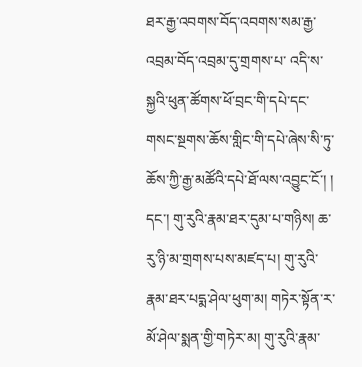ཐར་རྒྱ་འབགས་བོད་འབགས་སམ་རྒྱ་འབྲམ་བོད་འབྲམ་དུ་གྲགས་པ་ འདི་ས་སྐྱའི་ཕུན་ཚོགས་ཕོ་བྲང་གི་དཔེ་དང་གསང་སྔགས་ཆོས་གླིང་གི་དཔེ་ཞེས་སི་ཏུ་ཆོས་ཀྱི་རྒྱ་མཚོའི་དཔེ་ཐོ་ལས་འབྱུང་ངོ་། ། དང་། གུ་རུའི་རྣམ་ཐར་དུམ་པ་གཉིས། ཆ་རུ་ཉི་མ་གྲགས་པས་མཛད་པ། གུ་རུའི་རྣམ་ཐར་པདྨ་ཤེལ་ཕུག་མ། གཏེར་སྟོན་ར་མོ་ཤེལ་སྨན་གྱི་གཏེར་མ། གུ་རུའི་རྣམ་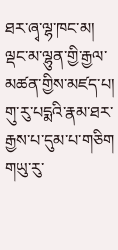ཐར་ཞྭ་ལྷ་ཁང་མ། ལྡང་མ་ལྷུན་གྱི་རྒྱལ་མཚན་གྱིས་མཛད་པ། གུ་རུ་པདྨའི་རྣམ་ཐར་རྒྱས་པ་དུམ་པ་གཅིག གཡུ་རུ་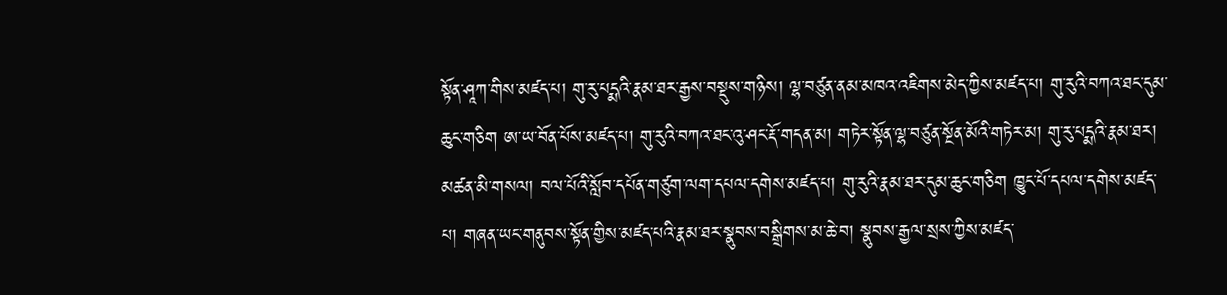སྟོན་ཤཱཀ་གིས་མཛད་པ། གུ་རུ་པདྨའི་རྣམ་ཐར་རྒྱས་བསྡུས་གཉིས། ལྷ་བཙུན་ནམ་མཁའ་འཇིགས་མེད་ཀྱིས་མཛད་པ། གུ་རུའི་བཀའ་ཐང་དུམ་ཆུང་གཅིག ཨ་ཡ་བོན་པོས་མཛད་པ། གུ་རུའི་བཀའ་ཐང་འུ་ཤང་རྡོ་གདན་མ། གཏེར་སྟོན་ལྷ་བཙུན་སྔོན་མོའི་གཏེར་མ། གུ་རུ་པདྨའི་རྣམ་ཐར། མཚན་མི་གསལ། བལ་པོའི་སློབ་དཔོན་གཙུག་ལག་དཔལ་དགེས་མཛད་པ། གུ་རུའི་རྣམ་ཐར་དུམ་ཆུང་གཅིག ཁྱུང་པོ་དཔལ་དགེས་མཛད་པ། གཞན་ཡང་གནུབས་སྟོན་གྱིས་མཛད་པའི་རྣམ་ཐར་སྣུབས་བསྒྲིགས་མ་ཆེ་བ། སྣུབས་རྒྱལ་སྲས་ཀྱིས་མཛད་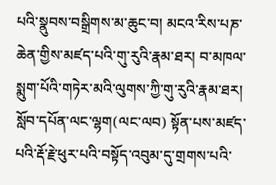པའི་སྣུབས་བསྒྲིགས་མ་ཆུང་བ། མངའ་རིས་པཎ་ཆེན་གྱིས་མཛད་པའི་གུ་རུའི་རྣམ་ཐར། བ་མཁལ་སྨུག་པོའི་གཏེར་མའི་ལུགས་ཀྱི་གུ་རུའི་རྣམ་ཐར། སློབ་དཔོན་ལང་ལྷག(ལང་ལབ) སྟོན་པས་མཛད་པའི་རྡོ་རྗེ་ཕུར་པའི་བསྟོད་འབུམ་དུ་གྲགས་པའི་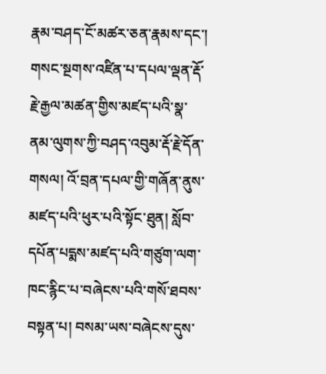རྣམ་བཤད་ངོ་མཚར་ཅན་རྣམས་དང་། གསང་སྔགས་འཛིན་པ་དཔལ་ལྡན་རྡོ་རྗེ་རྒྱལ་མཚན་གྱིས་མཛད་པའི་སྣ་ནམ་ལུགས་ཀྱི་བཤད་འབུམ་རྡོ་རྗེ་དོན་གསལ། འོ་བྲན་དཔལ་གྱི་གཞོན་ནུས་མཛད་པའི་ཕུར་པའི་སྟོང་ཐུན། སློབ་དཔོན་པདྨས་མཛད་པའི་གཙུག་ལག་ཁང་རྙིང་པ་བཞེངས་པའི་གསོ་ཐབས་བསྟན་པ། བསམ་ཡས་བཞེངས་དུས་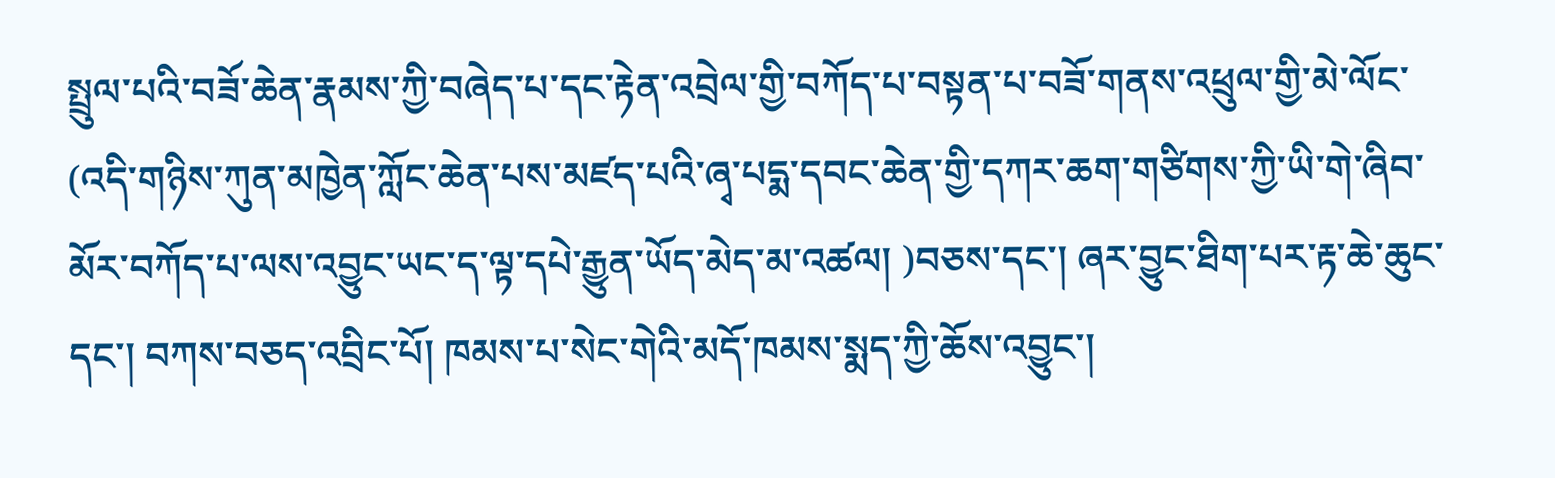སྤྲུལ་པའི་བཟོ་ཆེན་རྣམས་ཀྱི་བཞེད་པ་དང་རྟེན་འབྲེལ་གྱི་བཀོད་པ་བསྟན་པ་བཟོ་གནས་འཕྲུལ་གྱི་མེ་ལོང་ (འདི་གཉིས་ཀུན་མཁྱེན་ཀློང་ཆེན་པས་མཛད་པའི་ཞྭ་པདྨ་དབང་ཆེན་གྱི་དཀར་ཆག་གཙིགས་ཀྱི་ཡི་གེ་ཞིབ་མོར་བཀོད་པ་ལས་འབྱུང་ཡང་ད་ལྟ་དཔེ་རྒྱུན་ཡོད་མེད་མ་འཚལ། )བཅས་དང་། ཞར་བྱུང་ཐིག་པར་རྟ་ཆེ་ཆུང་དང་། བཀས་བཅད་འབྲིང་པོ། ཁམས་པ་སེང་གེའི་མདོ་ཁམས་སྨད་ཀྱི་ཆོས་འབྱུང་།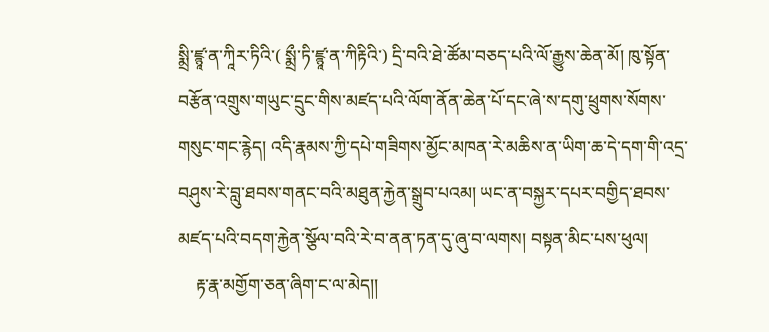སྨྲི་ཛྙཱ་ན་ཀཱིར་ཏིའི་( སྨྲྀ་ཏི་ཛྙཱ་ན་ཀིརྟིའི་) དྲི་བའི་ཐེ་ཚོམ་བཅད་པའི་ལོ་རྒྱུས་ཆེན་མོ། ཁུ་སྟོན་བརྩོན་འགྲུས་གཡུང་དྲུང་གིས་མཛད་པའི་ལོག་ནོན་ཆེན་པོ་དང་ཞེ་ས་དགུ་ཕྲུགས་སོགས་གསུང་གང་རྙེད། འདི་རྣམས་ཀྱི་དཔེ་གཟིགས་མྱོང་མཁན་རེ་མཆིས་ན་ཡིག་ཆ་དེ་དག་གི་འདྲ་བཤུས་རེ་བླུ་ཐབས་གནང་བའི་མཐུན་རྐྱེན་སྒྲུབ་པའམ། ཡང་ན་བསྐྱར་དཔར་བགྱིད་ཐབས་མཛད་པའི་བདག་རྐྱེན་སྩོལ་བའི་རེ་བ་ནན་ཏན་དུ་ཞུ་བ་ལགས། བསྟན་མིང་པས་ཕུལ།
    རྟ་རྣ་མགྱོག་ཅན་ཞིག་ང་ལ་མེད།།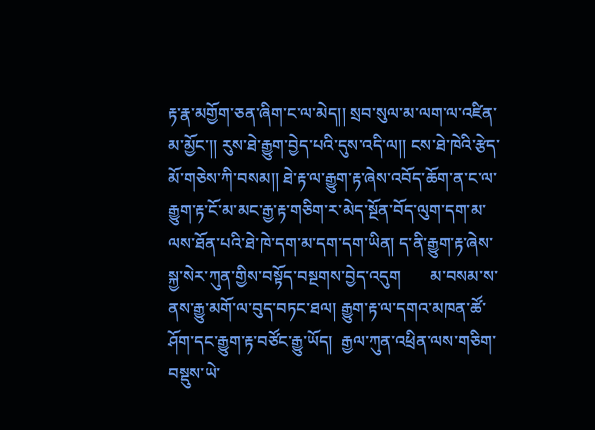རྟ་རྣ་མགྱོག་ཅན་ཞིག་ང་ལ་མེད།། སྲབ་སུལ་མ་ལག་ལ་འཛིན་མ་མྱོང་།། རུས་ཐེ་རྒྱུག་བྱེད་པའི་དུས་འདི་ལ།། ངས་ཐེ་ཁེའི་རྩེད་མོ་གཅེས་ཀི་བསམ།། ཐེ་རྟ་ལ་རྒྱུག་རྟ་ཞེས་འབོད་ཆོག་ན་ང་ལ་རྒྱུག་རྟ་ངོ་མ་མང་རྒྱ་རྟ་གཅིག་ར་མེད་སྔོན་བོད་ལུག་དག་མ་ལས་ཐོན་པའི་ཐེ་ཁེ་དག་མ་དག་དག་ཡིན། ད་ནི་རྒྱུག་རྟ་ཞེས་སྐྱ་སེར་ཀུན་གྱིས་བསྟོད་བསྔགས་བྱེད་འདུག       མ་བསམ་ས་ནས་རྒྱུ་མགོ་ལ་བུད་བཏང་ཐལ། རྒྱུག་རྟ་ལ་དགའ་མཁན་ཚོ་ཤོག་དང་རྒྱུག་རྟ་བཙོང་རྒྱུ་ཡོད།  རྒྱལ་ཀུན་འཕྲིན་ལས་གཅིག་བསྡུས་ཡེ་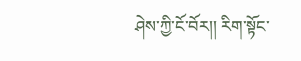ཤེས་ཀྱི་ངོ་བོར།། རིག་སྟོང་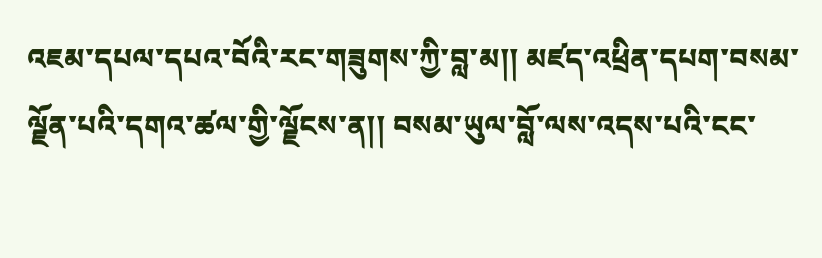འཇམ་དཔལ་དཔའ་བོའི་རང་གཟུགས་ཀྱི་བླ་མ།། མཛད་འཕྲིན་དཔག་བསམ་ལྗོན་པའི་དགའ་ཚལ་གྱི་ལྗོངས་ན།། བསམ་ཡུལ་བློ་ལས་འདས་པའི་ངང་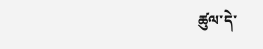ཚུལ་དེ་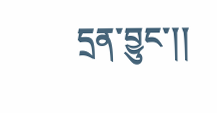དྲན་བྱུང་།།